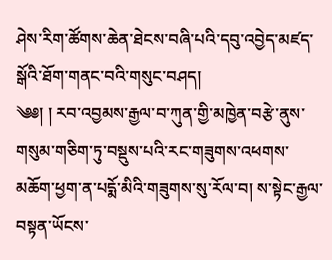ཤེས་རིག་ཚོགས་ཆེན་ཐེངས་བཞི་པའི་དབུ་འབྱེད་མཛད་སྒོའི་ཐོག་གནང་བའི་གསུང་བཤད།
༄༅། ། རབ་འབྱམས་རྒྱལ་བ་ཀུན་གྱི་མཁྱེན་བརྩེ་ནུས་གསུམ་གཅིག་ཏུ་བསྡུས་པའི་རང་གཟུགས་འཕགས་མཆོག་ཕྱག་ན་པདྨོ་མིའི་གཟུགས་སུ་རོལ་བ། ས་སྟེང་རྒྱལ་བསྟན་ཡོངས་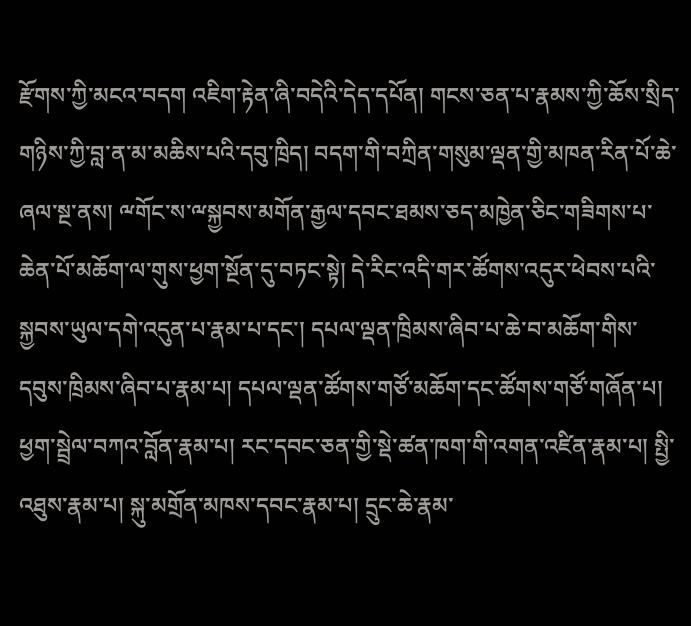རྫོགས་ཀྱི་མངའ་བདག འཇིག་རྟེན་ཞི་བདེའི་དེད་དཔོན། གངས་ཅན་པ་རྣམས་ཀྱི་ཆོས་སྲིད་གཉིས་ཀྱི་བླ་ན་མ་མཆིས་པའི་དབུ་ཁྲིད། བདག་གི་བཀྲིན་གསུམ་ལྡན་གྱི་མཁན་རིན་པོ་ཆེ་ཞལ་སྔ་ནས། ྋགོང་ས་ྋསྐྱབས་མགོན་རྒྱལ་དབང་ཐམས་ཅད་མཁྱེན་ཅིང་གཟིགས་པ་ཆེན་པོ་མཆོག་ལ་གུས་ཕྱག་སྔོན་དུ་བཏང་སྟེ། དེ་རིང་འདི་གར་ཚོགས་འདུར་ཕེབས་པའི་སྐྱབས་ཡུལ་དགེ་འདུན་པ་རྣམ་པ་དང་། དཔལ་ལྡན་ཁྲིམས་ཞིབ་པ་ཆེ་བ་མཆོག་གིས་དབུས་ཁྲིམས་ཞིབ་པ་རྣམ་པ། དཔལ་ལྡན་ཚོགས་གཙོ་མཆོག་དང་ཚོགས་གཙོ་གཞོན་པ། ཕྱག་སྦྲེལ་བཀའ་བློན་རྣམ་པ། རང་དབང་ཅན་གྱི་སྡེ་ཚན་ཁག་གི་འགན་འཛིན་རྣམ་པ། སྤྱི་འཐུས་རྣམ་པ། སྐུ་མགྲོན་མཁས་དབང་རྣམ་པ། དྲུང་ཆེ་རྣམ་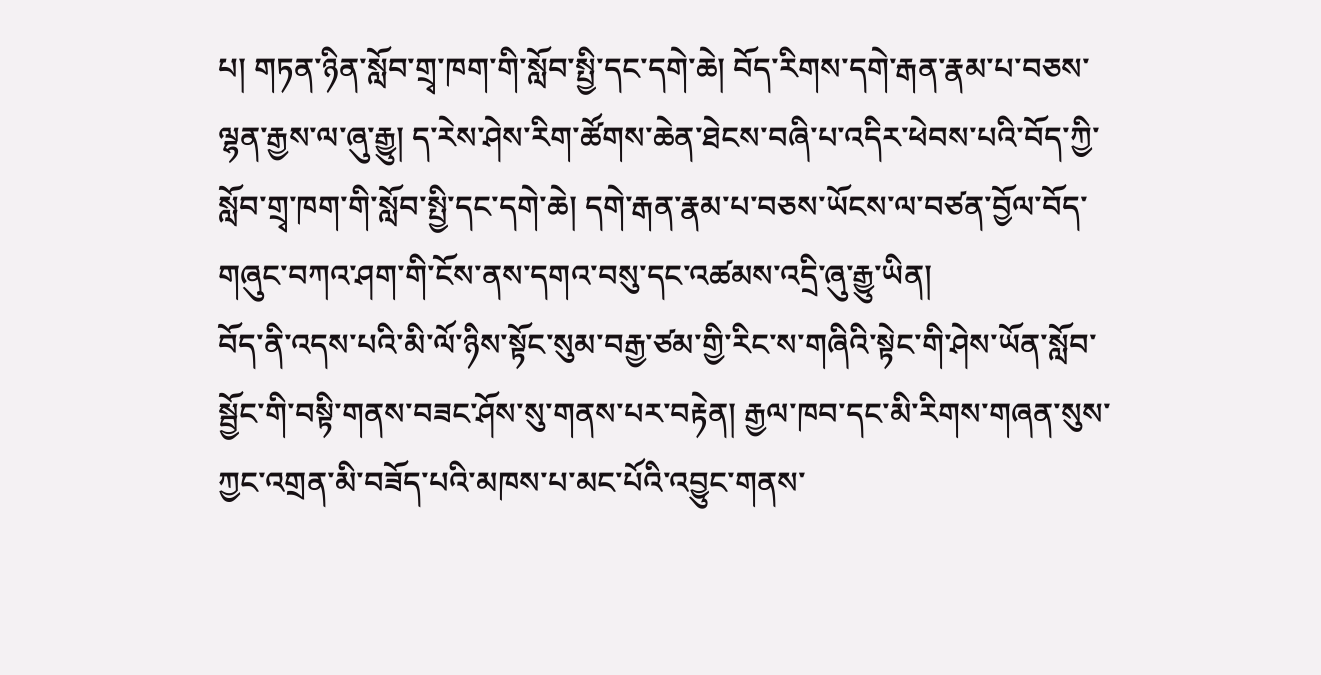པ། གཏན་ཉིན་སློབ་གྲྭ་ཁག་གི་སློབ་སྤྱི་དང་དགེ་ཆེ། བོད་རིགས་དགེ་རྒན་རྣམ་པ་བཅས་ལྷན་རྒྱས་ལ་ཞུ་རྒྱུ། ད་རེས་ཤེས་རིག་ཚོགས་ཆེན་ཐེངས་བཞི་པ་འདིར་ཕེབས་པའི་བོད་ཀྱི་སློབ་གྲྭ་ཁག་གི་སློབ་སྤྱི་དང་དགེ་ཆེ། དགེ་རྒན་རྣམ་པ་བཅས་ཡོངས་ལ་བཙན་བྱོལ་བོད་གཞུང་བཀའ་ཤག་གི་ངོས་ནས་དགའ་བསུ་དང་འཚམས་འདྲི་ཞུ་རྒྱུ་ཡིན།
བོད་ནི་འདས་པའི་མི་ལོ་ཉིས་སྟོང་སུམ་བརྒྱ་ཙམ་གྱི་རིང་ས་གཞིའི་སྟེང་གི་ཤེས་ཡོན་སློབ་སྦྱོང་གི་བསྟི་གནས་བཟང་ཤོས་སུ་གནས་པར་བརྟེན། རྒྱལ་ཁབ་དང་མི་རིགས་གཞན་སུས་ཀྱང་འགྲན་མི་བཟོད་པའི་མཁས་པ་མང་པོའི་འབྱུང་གནས་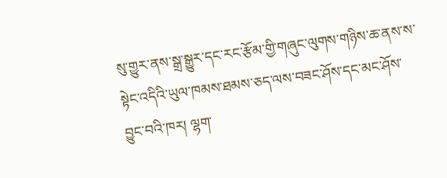སུ་གྱུར་ནས་སྒྲ་སྒྱུར་དང་རང་རྩོམ་གྱི་གཞུང་ལུགས་གཉིས་ཆ་ནས་ས་སྟེང་འདིའི་ཡུལ་ཁམས་ཐམས་ཅད་ལས་བཟང་ཤོས་དང་མང་ཤོས་བྱུང་བའི་ཁར། ལྷག་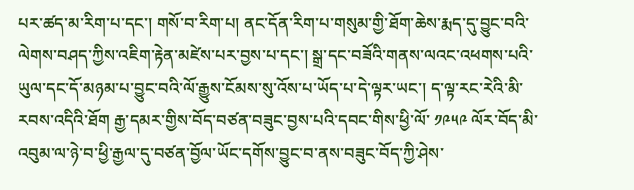པར་ཚད་མ་རིག་པ་དང་། གསོ་བ་རིག་པ། ནང་དོན་རིག་པ་གསུམ་གྱི་ཐོག་ཆེས་རྨད་དུ་བྱུང་བའི་ལེགས་བཤད་ཀྱིས་འཇིག་རྟེན་མཛེས་པར་བྱས་པ་དང་། སྒྲ་དང་བཟོའི་གནས་ལའང་འཕགས་པའི་ཡུལ་དང་དོ་མཉམ་པ་བྱུང་བའི་ལོ་རྒྱུས་ངོམས་སུ་འོས་པ་ཡོད་པ་དེ་ལྟར་ཡང་། ད་ལྟ་རང་རེའི་མི་རབས་འདིའི་ཐོག རྒྱ་དམར་གྱིས་བོད་བཙན་བཟུང་བྱས་པའི་དབང་གིས་ཕྱི་ལོ་ ༡༩༥༩ ལོར་བོད་མི་འབུམ་ལ་ཉེ་བ་ཕྱི་རྒྱལ་དུ་བཙན་བྱོལ་ཡོང་དགོས་བྱུང་བ་ནས་བཟུང་བོད་ཀྱི་ཤེས་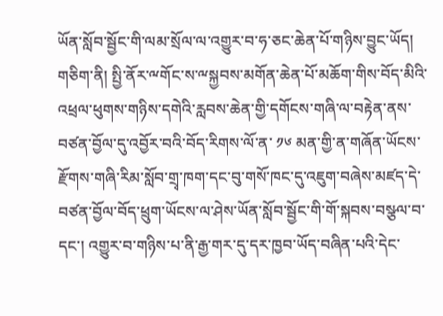ཡོན་སློབ་སྦྱོང་གི་ལམ་སྲོལ་ལ་འགྱུར་བ་ཧ་ཅང་ཆེན་པོ་གཉིས་བྱུང་ཡོད། གཅིག་ནི། སྤྱི་ནོར་ྋགོང་ས་ྋསྐྱབས་མགོན་ཆེན་པོ་མཆོག་གིས་བོད་མིའི་འཕྲལ་ཕུགས་གཉིས་དགེའི་རླབས་ཆེན་གྱི་དགོངས་གཞི་ལ་བརྟེན་ནས་བཙན་བྱོལ་དུ་འབྱོར་བའི་བོད་རིགས་ལོ་ན་ ༡༦ མན་གྱི་ན་གཞོན་ཡོངས་རྫོགས་གཞི་རིམ་སློབ་གྲྭ་ཁག་དང་བུ་གསོ་ཁང་དུ་འཇུག་བཞེས་མཛད་དེ་བཙན་བྱོལ་བོད་ཕྲུག་ཡོངས་ལ་ཤེས་ཡོན་སློབ་སྦྱོང་གི་གོ་སྐབས་བསྩལ་བ་དང་། འགྱུར་བ་གཉིས་པ་ནི་རྒྱ་གར་དུ་དར་ཁྱབ་ཡོད་བཞིན་པའི་དེང་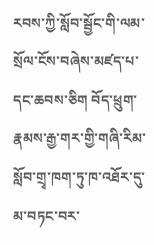རབས་ཀྱི་སློབ་སྦྱོང་གི་ལམ་སྲོལ་ངོས་བཞེས་མཛད་པ་དང་ཆབས་ཅིག བོད་ཕྲུག་རྣམས་རྒྱ་གར་གྱི་གཞི་རིམ་སློབ་གྲྭ་ཁག་ཏུ་ཁ་འཐོར་དུ་མ་བཏང་བར་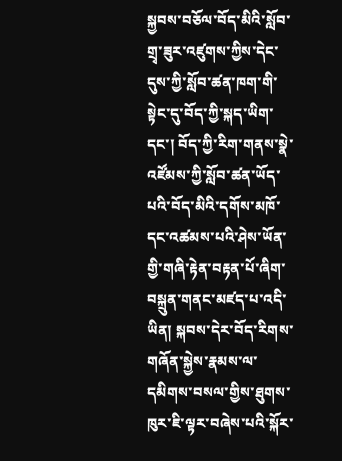སྐྱབས་བཅོལ་བོད་མིའི་སློབ་གྲྭ་ཟུར་འཛུགས་ཀྱིས་དེང་དུས་ཀྱི་སློབ་ཚན་ཁག་གི་སྟེང་དུ་བོད་ཀྱི་སྐད་ཡིག་དང་། བོད་ཀྱི་རིག་གནས་སྣེ་འཛོམས་ཀྱི་སློབ་ཚན་ཡོད་པའི་བོད་མིའི་དགོས་མཁོ་དང་འཚམས་པའི་ཤེས་ཡོན་གྱི་གཞི་རྟེན་བརྟན་པོ་ཞིག་བསྐྲུན་གནང་མཛད་པ་འདི་ཡིན། སྐབས་དེར་བོད་རིགས་གཞོན་སྐྱེས་རྣམས་ལ་དམིགས་བསལ་གྱིས་ཐུགས་ཁུར་ཇི་ལྟར་བཞེས་པའི་སྐོར་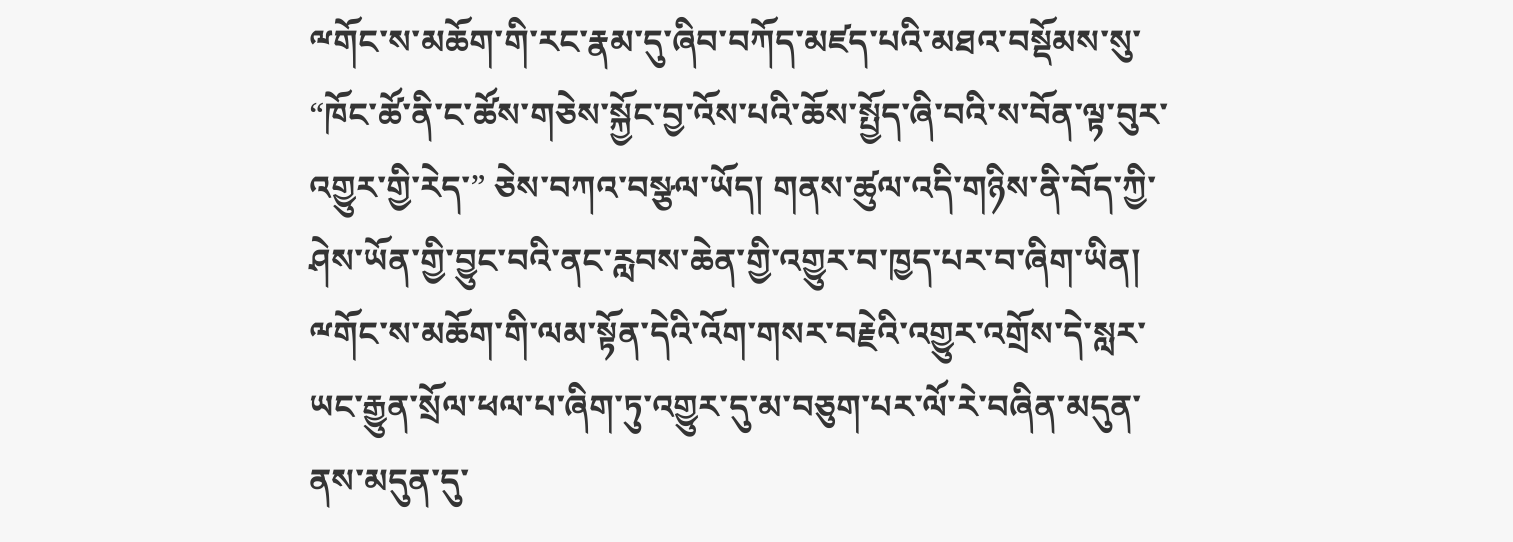ྋགོང་ས་མཆོག་གི་རང་རྣམ་དུ་ཞིབ་བཀོད་མཛད་པའི་མཐའ་བསྡོམས་སུ་ “ཁོང་ཚོ་ནི་ང་ཚོས་གཅེས་སྐྱོང་བྱ་འོས་པའི་ཆོས་སྤྱོད་ཞི་བའི་ས་བོན་ལྟ་བུར་འགྱུར་གྱི་རེད་” ཅེས་བཀའ་བསྩལ་ཡོད། གནས་ཚུལ་འདི་གཉིས་ནི་བོད་ཀྱི་ཤེས་ཡོན་གྱི་བྱུང་བའི་ནང་རླབས་ཆེན་གྱི་འགྱུར་བ་ཁྱད་པར་བ་ཞིག་ཡིན། ྋགོང་ས་མཆོག་གི་ལམ་སྟོན་དེའི་འོག་གསར་བརྗེའི་འགྱུར་འགྲོས་དེ་སླར་ཡང་རྒྱུན་སྲོལ་ཕལ་པ་ཞིག་ཏུ་འགྱུར་དུ་མ་བཅུག་པར་ལོ་རེ་བཞིན་མདུན་ནས་མདུན་དུ་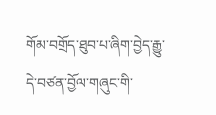གོམ་བགྲོད་ཐུབ་པ་ཞིག་བྱེད་རྒྱུ་དེ་བཙན་བྱོལ་གཞུང་གི་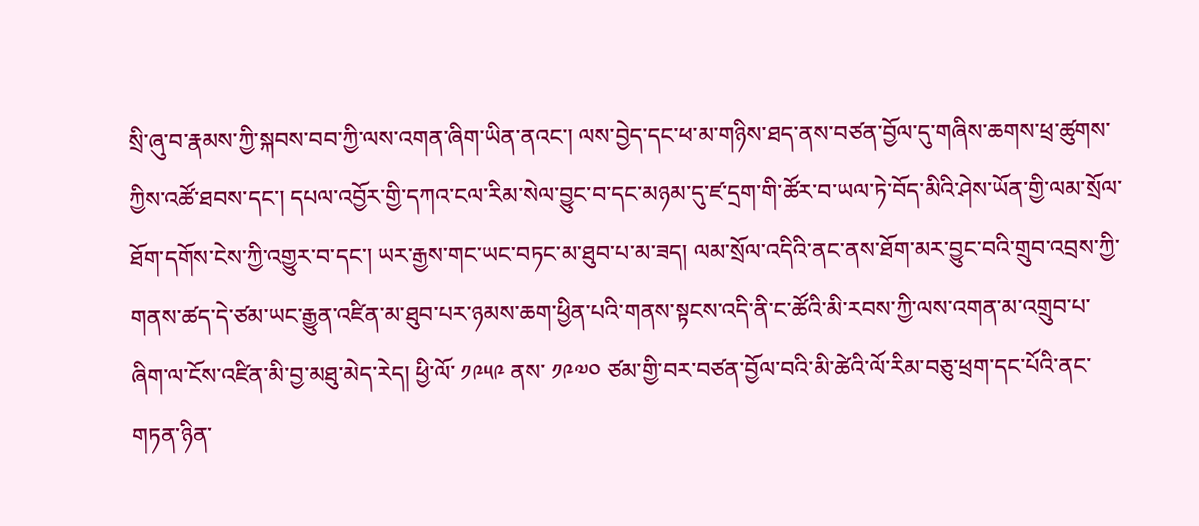སྲི་ཞུ་བ་རྣམས་ཀྱི་སྐབས་བབ་ཀྱི་ལས་འགན་ཞིག་ཡིན་ནའང་། ལས་བྱེད་དང་ཕ་མ་གཉིས་ཐད་ནས་བཙན་བྱོལ་དུ་གཞིས་ཆགས་ཕྲ་ཚུགས་ཀྱིས་འཚོ་ཐབས་དང་། དཔལ་འབྱོར་གྱི་དཀའ་ངལ་རིམ་སེལ་བྱུང་བ་དང་མཉམ་དུ་ཛ་དྲག་གི་ཚོར་བ་ཡལ་ཏེ་བོད་མིའི་ཤེས་ཡོན་གྱི་ལམ་སྲོལ་ཐོག་དགོས་ངེས་ཀྱི་འགྱུར་བ་དང་། ཡར་རྒྱས་གང་ཡང་བཏང་མ་ཐུབ་པ་མ་ཟད། ལམ་སྲོལ་འདིའི་ནང་ནས་ཐོག་མར་བྱུང་བའི་གྲུབ་འབྲས་ཀྱི་གནས་ཚད་དེ་ཙམ་ཡང་རྒྱུན་འཛིན་མ་ཐུབ་པར་ཉམས་ཆག་ཕྱིན་པའི་གནས་སྟངས་འདི་ནི་ང་ཚོའི་མི་རབས་ཀྱི་ལས་འགན་མ་འགྲུབ་པ་ཞིག་ལ་ངོས་འཛིན་མི་བྱ་མཐུ་མེད་རེད། ཕྱི་ལོ་ ༡༩༥༩ ནས་ ༡༩༧༠ ཙམ་གྱི་བར་བཙན་བྱོལ་བའི་མི་ཚེའི་ལོ་རིམ་བཅུ་ཕྲག་དང་པོའི་ནང་གཏན་ཉིན་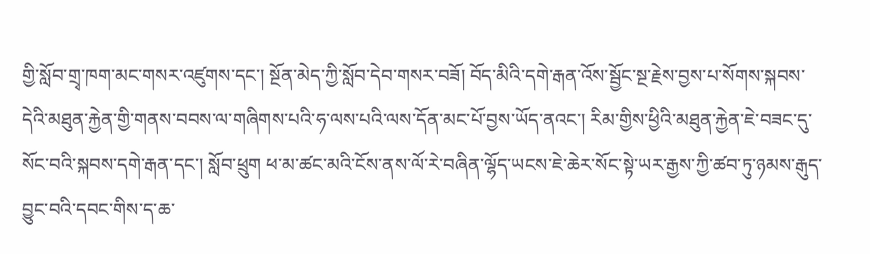གྱི་སློབ་གྲྭ་ཁག་མང་གསར་འཛུགས་དང་། སྔོན་མེད་ཀྱི་སློབ་དེབ་གསར་བཟོ། བོད་མིའི་དགེ་རྒན་འོས་སྦྱོང་སྔ་རྗེས་བྱས་པ་སོགས་སྐབས་དེའི་མཐུན་རྐྱེན་གྱི་གནས་བབས་ལ་གཞིགས་པའི་ཧ་ལས་པའི་ལས་དོན་མང་པོ་བྱས་ཡོད་ནའང་། རིམ་གྱིས་ཕྱིའི་མཐུན་རྐྱེན་ཇེ་བཟང་དུ་སོང་བའི་སྐབས་དགེ་རྒན་དང་། སློབ་ཕྲུག ཕ་མ་ཚང་མའི་ངོས་ནས་ལོ་རེ་བཞིན་ལྷོད་ཡངས་ཇེ་ཆེར་སོང་སྟེ་ཡར་རྒྱས་ཀྱི་ཚབ་ཏུ་ཉམས་རྒུད་བྱུང་བའི་དབང་གིས་ད་ཆ་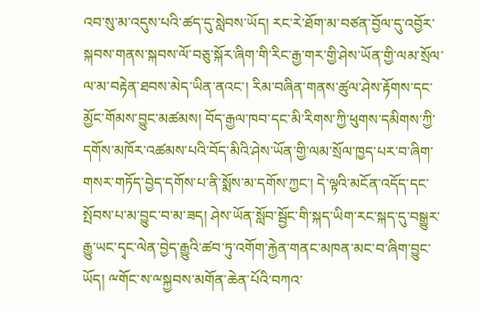འབ་སུ་མ་འདུས་པའི་ཚད་དུ་སླེབས་ཡོད། རང་རེ་ཐོག་མ་བཙན་བྱོལ་དུ་འབྱོར་སྐབས་གནས་སྐབས་ལོ་བཅུ་སྐོར་ཞིག་གི་རིང་རྒྱ་གར་གྱི་ཤེས་ཡོན་གྱི་ལམ་སྲོལ་ལ་མ་བརྟེན་ཐབས་མེད་ཡིན་ནའང་། རིམ་བཞིན་གནས་ཚུལ་ཤེས་རྟོགས་དང་མྱོང་གོམས་བྱུང་མཚམས། བོད་རྒྱལ་ཁབ་དང་མི་རིགས་ཀྱི་ཕུགས་དམིགས་ཀྱི་དགོས་མཁོར་འཚམས་པའི་བོད་མིའི་ཤེས་ཡོན་གྱི་ལམ་སྲོལ་ཁྱད་པར་བ་ཞིག་གསར་གཏོད་བྱེད་དགོས་པ་ནི་སྨོས་མ་དགོས་ཀྱང་། དེ་ལྟའི་མངོན་འདོད་དང་སྤོབས་པ་མ་བྱུང་བ་མ་ཟད། ཤེས་ཡོན་སློབ་སྦྱོང་གི་སྐད་ཡིག་རང་སྐད་དུ་བསྒྱུར་རྒྱུ་ཡང་དྭང་ལེན་བྱེད་རྒྱུའི་ཚབ་ཏུ་འགོག་རྐྱེན་གནང་མཁན་མང་བ་ཞིག་བྱུང་ཡོད། ྋགོང་ས་ྋསྐྱབས་མགོན་ཆེན་པོའི་བཀའ་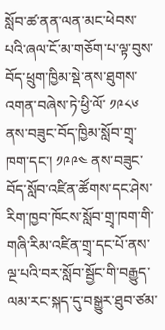སློབ་ཚ་ནན་ལན་མང་ཕེབས་པའི་ཞལ་ངོ་མ་གཅོག་པ་ལྟ་བུས་བོད་ཕྲུག་ཁྱིམ་སྡེ་ནས་ཐུགས་འགན་བཞེས་ཏེ་ཕྱི་ལོ་ ༡༩༨༦ ནས་བཟུང་བོད་ཁྱིམ་སློབ་གྲྭ་ཁག་དང་། ༡༩༩༤ ནས་བཟུང་བོད་སློབ་འཛིན་ཚོགས་དང་ཤེས་རིག་ཁྱབ་ཁོངས་སློབ་གྲྭ་ཁག་གི་གཞི་རིམ་འཛིན་གྲྭ་དང་པོ་ནས་ལྔ་པའི་བར་སློབ་སྦྱོང་གི་བརྒྱུད་ལམ་རང་སྐད་དུ་བསྒྱུར་ཐུབ་ཙམ་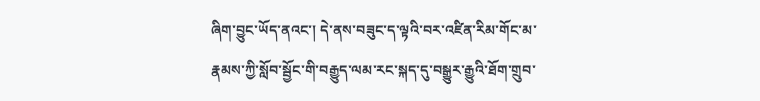ཞིག་བྱུང་ཡོད་ནའང་། དེ་ནས་བཟུང་ད་ལྟའི་བར་འཛིན་རིམ་གོང་མ་རྣམས་ཀྱི་སློབ་སྦྱོང་གི་བརྒྱུད་ལམ་རང་སྐད་དུ་བསྒྱུར་རྒྱུའི་ཐོག་གྲུབ་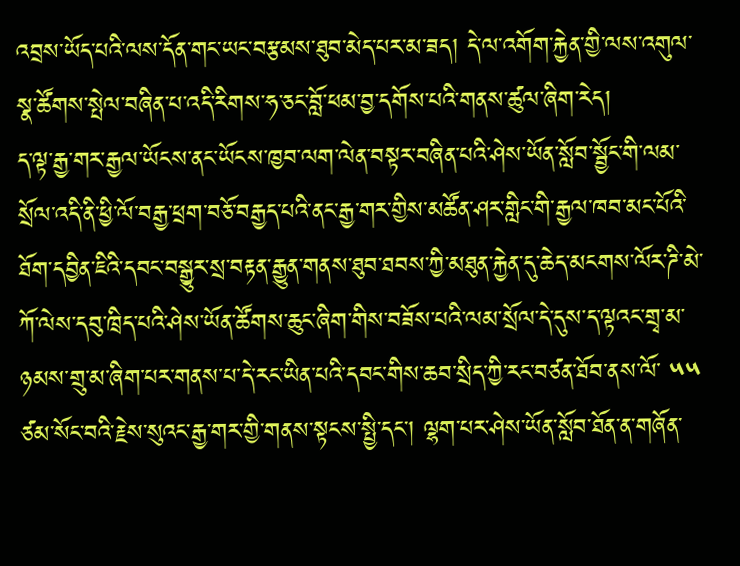འབྲས་ཡོད་པའི་ལས་དོན་གང་ཡང་བརྩམས་ཐུབ་མེད་པར་མ་ཟད། དེ་ལ་འགོག་རྐྱེན་གྱི་ལས་འགུལ་སྣ་ཚོགས་སྤེལ་བཞིན་པ་འདི་རིགས་ཧ་ཅང་བློ་ཕམ་བྱ་དགོས་པའི་གནས་ཚུལ་ཞིག་རེད།
ད་ལྟ་རྒྱ་གར་རྒྱལ་ཡོངས་ནང་ཡོངས་ཁྱབ་ལག་ལེན་བསྟར་བཞིན་པའི་ཤེས་ཡོན་སློབ་སྦྱོང་གི་ལམ་སྲོལ་འདི་ནི་ཕྱི་ལོ་བརྒྱ་ཕྲག་བཅོ་བརྒྱད་པའི་ནང་རྒྱ་གར་གྱིས་མཚོན་ཤར་གླིང་གི་རྒྱལ་ཁབ་མང་པོའི་ཐོག་དབྱིན་ཇིའི་དབང་བསྒྱུར་སྲ་བརྟན་རྒྱུན་གནས་ཐུབ་ཐབས་ཀྱི་མཐུན་རྐྱེན་དུ་ཆེད་མངགས་ལོར་ཌི་མེ་ཀོ་ལེས་དབུ་ཁྲིད་པའི་ཤེས་ཡོན་ཚོགས་ཆུང་ཞིག་གིས་བཟོས་པའི་ལམ་སྲོལ་དེ་དུས་ད་ལྟའང་གྲྭ་མ་ཉམས་གྲུ་མ་ཞིག་པར་གནས་པ་དེ་རང་ཡིན་པའི་དབང་གིས་ཆབ་སྲིད་ཀྱི་རང་བཙན་ཐོབ་ནས་ལོ་ ༥༥ ཙམ་སོང་བའི་རྗེས་སུའང་རྒྱ་གར་གྱི་གནས་སྟངས་སྤྱི་དང་། ལྷག་པར་ཤེས་ཡོན་སློབ་ཐོན་ན་གཞོན་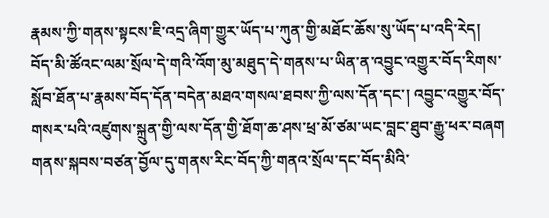རྣམས་ཀྱི་གནས་སྟངས་ཇི་འདྲ་ཞིག་གྱུར་ཡོད་པ་ཀུན་གྱི་མཐོང་ཆོས་སུ་ཡོད་པ་འདི་རེད།
བོད་མི་ཚོའང་ལམ་སྲོལ་དེ་གའི་འོག་མུ་མཐུད་དེ་གནས་པ་ཡིན་ན་འབྱུང་འགྱུར་བོད་རིགས་སློབ་ཐོན་པ་རྣམས་བོད་དོན་བདེན་མཐའ་གསལ་ཐབས་ཀྱི་ལས་དོན་དང་། འབྱུང་འགྱུར་བོད་གསར་པའི་འཛུགས་སྐྲུན་གྱི་ལས་དོན་གྱི་ཐོག་ཆ་ཤས་ཕྲ་མོ་ཙམ་ཡང་བླང་ཐུབ་རྒྱུ་ཕར་བཞག གནས་སྐབས་བཙན་བྱོལ་དུ་གནས་རིང་བོད་ཀྱི་གནའ་སྲོལ་དང་བོད་མིའི་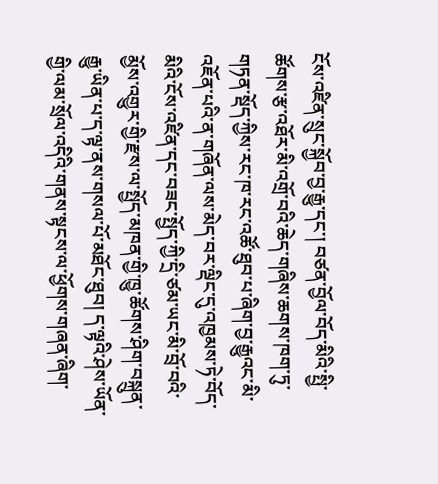ངོས་འཛིན་སྲུང་སྐྱོབ་བྱ་རྒྱུ་དང་། བཙན་བྱོལ་བོད་མིའི་སྤྱི་ཚོགས་རྩ་འཐོར་མི་འགྲོ་བའི་ཆེད་གཞིས་ཆགས་ཁག་ཏུ་གཏན་སྡོད་ཀྱིས་རང་ཁ་རང་འཚོ་ཐུབ་པ་ཞིག་བྱ་རྒྱུའང་མི་འཇོན་པའི་ན་གཞོན་ལས་མེད་བར་ལྡིང་དུ་འཁྱམས་ཏེ་བོད་མིའི་ངོས་འཛིན་དང་བཟང་སྤྱོད་ཀྱི་དྲི་ཙམ་ཡང་མི་བྲོ་བའི་མྱོས་འགྱུར་གྱི་རྫས་ལ་སྤྱོད་མཁན་གྱི་ཁྱུ་ཚོགས་ཤིག་བསྐྲུན་རྒྱུ་ཡིན་པ་ད་ལྟ་ནས་གསལ་པོ་མཐོང་ཐུབ། ད་ལྟའི་ཤེས་ཡོན་གྱི་ལམ་སྲོལ་འདིའི་གནས་སྟངས་ལ་ཕྱོགས་གཞན་ཞིག་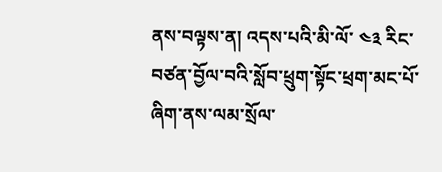ནས་བལྟས་ན། འདས་པའི་མི་ལོ་ ༤༣ རིང་བཙན་བྱོལ་བའི་སློབ་ཕྲུག་སྟོང་ཕྲག་མང་པོ་ཞིག་ནས་ལམ་སྲོལ་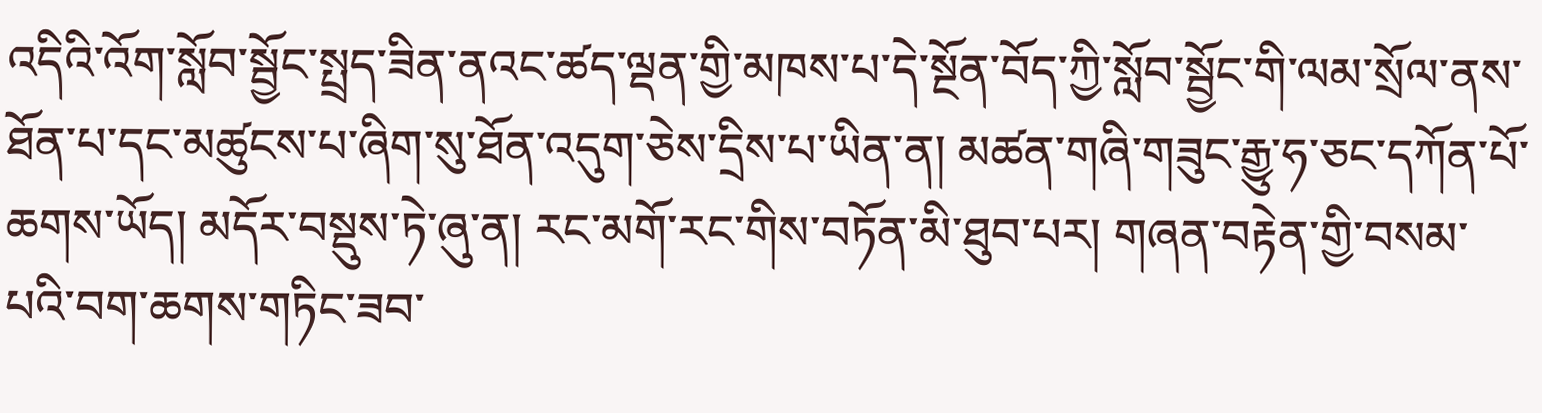འདིའི་འོག་སློབ་སྦྱོང་སྤྲད་ཟིན་ནའང་ཚད་ལྡན་གྱི་མཁས་པ་དེ་སྔོན་བོད་ཀྱི་སློབ་སྦྱོང་གི་ལམ་སྲོལ་ནས་ཐོན་པ་དང་མཚུངས་པ་ཞིག་སུ་ཐོན་འདུག་ཅེས་དྲིས་པ་ཡིན་ན། མཚན་གཞི་གཟུང་རྒྱུ་ཧ་ཅང་དཀོན་པོ་ཆགས་ཡོད། མདོར་བསྡུས་ཏེ་ཞུ་ན། རང་མགོ་རང་གིས་བཏོན་མི་ཐུབ་པར། གཞན་བརྟེན་གྱི་བསམ་པའི་བག་ཆགས་གཏིང་ཟབ་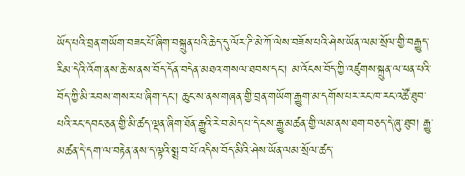ཡོད་པའི་བྲན་གཡོག་བཟང་པོ་ཞིག་བསྐྲུན་པའི་ཆེད་དུ་ལོར་ཌི་མེ་ཀོ་ལེས་བཟོས་པའི་ཤེས་ཡོན་ལམ་སྲོལ་གྱི་བརྒྱུད་རིམ་དེའི་འོག་ནས་ཆེ་ས་ནས་བོད་དོན་བདེན་མཐའ་གསལ་ཐབས་དང་། མ་འོངས་བོད་ཀྱི་འཛུགས་སྐྲུན་ལ་ཕན་པའི་བོད་ཀྱི་མི་རབས་གསར་པ་ཞིག་དང་། ཆུང་ས་ནས་གཞན་གྱི་བྲན་གཡོག་རྒྱུག་མ་དགོས་པར་རང་ཁ་རང་འཚོ་ཐུབ་པའི་རང་དབང་ཅན་གྱི་མི་ཚད་ལྡན་ཞིག་ཐོན་རྒྱུའི་རེ་བ་མེད་པ་དེ་ངས་རྒྱུ་མཚན་གྱི་ལམ་ནས་ཐག་བཅད་དེ་ཞུ་ཐུབ། རྒྱུ་མཚན་དེ་དག་ལ་བརྟེན་ནས་ད་ལྟའི་སྨྲ་བ་པོ་འདིས་བོད་མིའི་ཤེས་ཡོན་ལམ་སྲོལ་ཚད་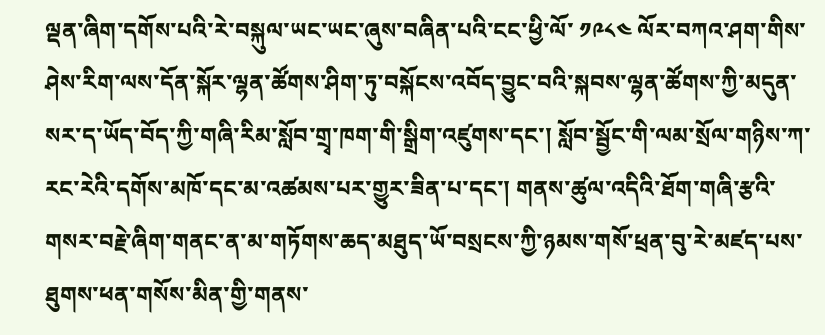ལྡན་ཞིག་དགོས་པའི་རེ་བསྐུལ་ཡང་ཡང་ཞུས་བཞིན་པའི་ངང་ཕྱི་ལོ་ ༡༩༨༤ ལོར་བཀའ་ཤག་གིས་ཤེས་རིག་ལས་དོན་སྐོར་ལྷན་ཚོགས་ཤིག་ཏུ་བསྐོངས་འབོད་བྱུང་བའི་སྐབས་ལྷན་ཚོགས་ཀྱི་མདུན་སར་ད་ཡོད་བོད་ཀྱི་གཞི་རིམ་སློབ་གྲྭ་ཁག་གི་སྒྲིག་འཛུགས་དང་། སློབ་སྦྱོང་གི་ལམ་སྲོལ་གཉིས་ཀ་རང་རེའི་དགོས་མཁོ་དང་མ་འཚམས་པར་གྱུར་ཟིན་པ་དང་། གནས་ཚུལ་འདིའི་ཐོག་གཞི་རྩའི་གསར་བརྗེ་ཞིག་གནང་ན་མ་གཏོགས་ཆད་མཐུད་ཡོ་བསྲངས་ཀྱི་ཉམས་གསོ་ཕྲན་བུ་རེ་མཛད་པས་ཐུགས་ཕན་གསོས་མིན་གྱི་གནས་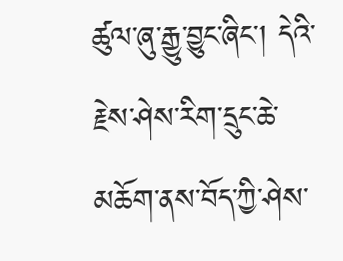ཚུལ་ཞུ་རྒྱུ་བྱུང་ཞིང་། དེའི་རྗེས་ཤེས་རིག་དྲུང་ཆེ་མཆོག་ནས་བོད་ཀྱི་ཤེས་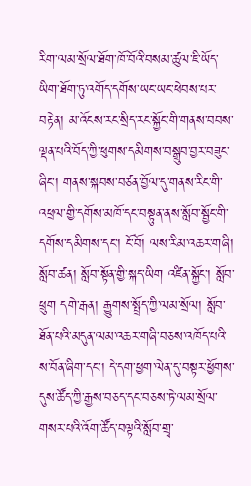རིག་ལམ་སྲོལ་ཐོག་ཁོ་བོའི་བསམ་ཚུལ་ཇི་ཡོད་ཡིག་ཐོག་ཏུ་འགོད་དགོས་ཡང་ཡང་ཕེབས་པར་བརྟེན། མ་འོངས་རང་སྲིད་རང་སྐྱོང་གི་གནས་བབས་ལྡན་པའི་བོད་ཀྱི་ཕུགས་དམིགས་བསྒྲུབ་བྱར་བཟུང་ཞིང་། གནས་སྐབས་བཙན་བྱོལ་དུ་གནས་རིང་གི་འཕྲལ་གྱི་དགོས་མཁོ་དང་བསྟུན་ནས་སློབ་སྦྱོང་གི་དགོས་དམིགས་དང་། ངོ་བོ། ལས་རིམ་འཆར་གཞི། སློབ་ཚན། སློབ་སྟོན་གྱི་སྐད་ཡིག འཛིན་སྐྱོང་། སློབ་ཕྲུག དགེ་རྒན། རྒྱུགས་སྤྲོད་ཀྱི་ལམ་སྲོལ། སློབ་ཐོན་པའི་མདུན་ལམ་འཆར་གཞི་བཅས་འཁོད་པའི་ས་བོན་ཞིག་དང་། དེ་དག་ཕྱག་ལེན་དུ་བསྟར་ཕྱོགས་དུས་ཚོད་ཀྱི་རྒྱས་བཅད་དང་བཅས་ཏེ་ལམ་སྲོལ་གསར་པའི་འོག་ཚོད་བལྟའི་སློབ་གྲྭ་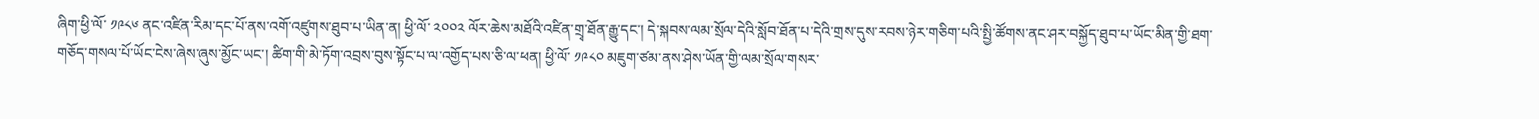ཞིག་ཕྱི་ལོ་ ༡༩༨༦ ནང་འཛིན་རིམ་དང་པོ་ནས་འགོ་འཛུགས་ཐུབ་པ་ཡིན་ན། ཕྱི་ལོ་ ༢༠༠༢ ལོར་ཆེས་མཐོའི་འཛིན་གྲྭ་ཐོན་རྒྱུ་དང་། དེ་སྐབས་ལམ་སྲོལ་དེའི་སློབ་ཐོན་པ་དེའི་གྲས་དུས་རབས་ཉེར་གཅིག་པའི་སྤྱི་ཚོགས་ནང་ཤར་བསྐྱོད་ཐུབ་པ་ཡོང་མིན་གྱི་ཐག་གཅོད་གསལ་པོ་ཡོང་ངེས་ཞེས་ཞུས་མྱོང་ཡང་། ཚིག་གི་མེ་ཏོག་འབྲས་བུས་སྟོང་པ་ལ་འགྱོད་པས་ཅི་ལ་ཕན། ཕྱི་ལོ་ ༡༩༨༠ མཇུག་ཙམ་ནས་ཤེས་ཡོན་གྱི་ལམ་སྲོལ་གསར་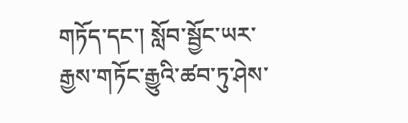གཏོད་དང་། སློབ་སྦྱོང་ཡར་རྒྱས་གཏོང་རྒྱུའི་ཚབ་ཏུ་ཤེས་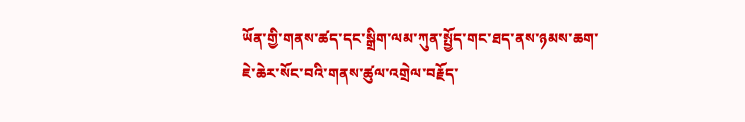ཡོན་གྱི་གནས་ཚད་དང་སྒྲིག་ལམ་ཀུན་སྤྱོད་གང་ཐད་ནས་ཉམས་ཆག་ཇེ་ཆེར་སོང་བའི་གནས་ཚུལ་འགྲེལ་བརྗོད་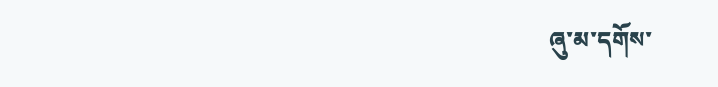ཞུ་མ་དགོས་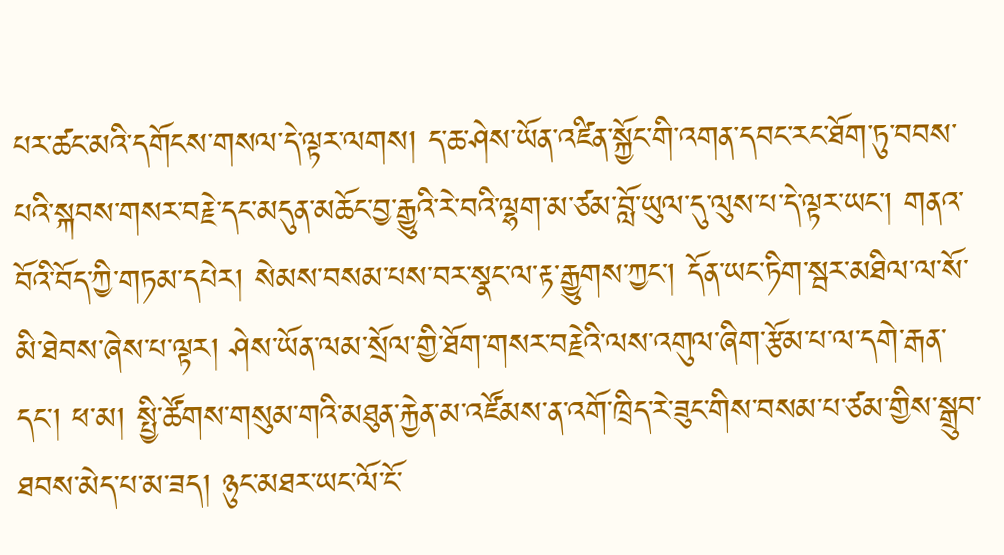པར་ཚང་མའི་དགོངས་གསལ་དེ་ལྟར་ལགས། ད་ཆ་ཤེས་ཡོན་འཛིན་སྐྱོང་གི་འགན་དབང་རང་ཐོག་ཏུ་བབས་པའི་སྐབས་གསར་བརྗེ་དང་མདུན་མཆོང་བྱ་རྒྱུའི་རེ་བའི་ལྷག་མ་ཙམ་བློ་ཡུལ་དུ་ལུས་པ་དེ་ལྟར་ཡང་། གནའ་བོའི་བོད་ཀྱི་གཏམ་དཔེར། སེམས་བསམ་པས་བར་སྣང་ལ་རྟ་རྒྱུགས་ཀྱང་། དོན་ཡང་ཏིག་སྦར་མཐིལ་ལ་སོ་མི་ཐེབས་ཞེས་པ་ལྟར། ཤེས་ཡོན་ལམ་སྲོལ་གྱི་ཐོག་གསར་བརྗེའི་ལས་འགུལ་ཞིག་རྩོམ་པ་ལ་དགེ་རྒན་དང་། ཕ་མ། སྤྱི་ཚོགས་གསུམ་གའི་མཐུན་རྐྱེན་མ་འཛོམས་ན་འགོ་ཁྲིད་རེ་ཟུང་གིས་བསམ་པ་ཙམ་གྱིས་སྒྲུབ་ཐབས་མེད་པ་མ་ཟད། ཉུང་མཐར་ཡང་ལོ་ངོ་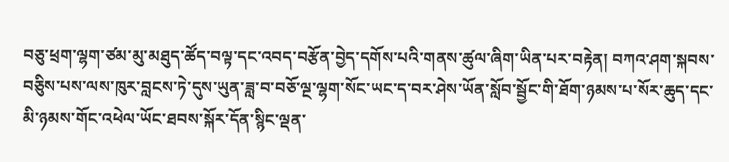བཅུ་ཕྲག་ལྷག་ཙམ་མུ་མཐུད་ཚོད་བལྟ་དང་འབད་བརྩོན་བྱེད་དགོས་པའི་གནས་ཚུལ་ཞིག་ཡིན་པར་བརྟེན། བཀའ་ཤག་སྐབས་བཅིུས་པས་ལས་ཁུར་བླངས་ཏེ་དུས་ཡུན་ཟླ་བ་བཅོ་ལྔ་ལྷག་སོང་ཡང་ད་བར་ཤེས་ཡོན་སློབ་སྦྱོང་གི་ཐོག་ཉམས་པ་སོར་ཆུད་དང་མི་ཉམས་གོང་འཕེལ་ཡོང་ཐབས་སྐོར་དོན་སྙིང་ལྡན་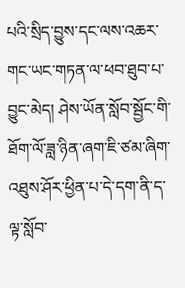པའི་སྲིད་བྱུས་དང་ལས་འཆར་གང་ཡང་གཏན་ལ་ཕབ་ཐུབ་པ་བྱུང་མེད། ཤེས་ཡོན་སློབ་སྦྱོང་གི་ཐོག་ལོ་ཟླ་ཉིན་ཞག་ཇི་ཙམ་ཞིག་འཐུས་ཤོར་ཕྱིན་པ་དེ་དག་ནི་ད་ལྟ་སློབ་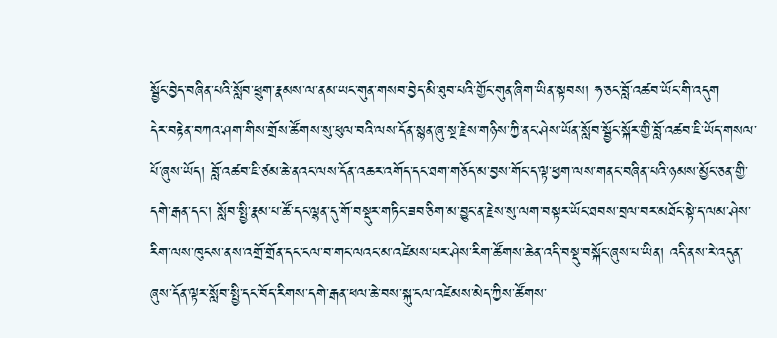སྦྱོང་བྱེད་བཞིན་པའི་སློབ་ཕྲུག་རྣམས་ལ་ནམ་ཡང་གུན་གསབ་བྱེད་མི་ཐུབ་པའི་གྱོང་གུན་ཞིག་ཡིན་སྟབས། ཧ་ཅང་བློ་འཚབ་ཡོང་གི་འདུག
དེར་བརྟེན་བཀའ་ཤག་གིས་གྲོས་ཚོགས་སུ་ཕུལ་བའི་ལས་དོན་སྙན་ཞུ་སྔ་རྗེས་གཉིས་ཀྱི་ནང་ཤེས་ཡོན་སློབ་སྦྱོང་སྐོར་གྱི་བློ་འཚབ་ཇི་ཡོད་གསལ་པོ་ཞུས་ཡོད། བློ་འཚབ་ཇི་ཙམ་ཆེ་ནའང་ལས་དོན་འཆར་འགོད་དང་ཐག་གཅོད་མ་བྱས་གོང་ད་ལྟ་ཕྱག་ལས་གནང་བཞིན་པའི་ཉམས་མྱོང་ཅན་གྱི་དགེ་རྒན་དང་། སློབ་སྤྱི་རྣམ་པ་ཚོ་དང་ལྷན་དུ་གོ་བསྡུར་གཏིང་ཟབ་ཅིག་མ་བྱུང་ན་རྗེས་སུ་ལག་བསྟར་ཡོང་ཐབས་བྲལ་བར་མཐོང་སྟེ་ད་ལམ་ཤེས་རིག་ལས་ཁུངས་ནས་འགྲོ་གྲོན་དང་ངལ་བ་གང་ལའང་མ་འཛེམས་པར་ཤེས་རིག་ཚོགས་ཆེན་འདི་བསྡུ་བསྐོང་ཞུས་པ་ཡིན། འདི་ནས་རེ་འདུན་ཞུས་དོན་ལྟར་སློབ་སྤྱི་དང་བོད་རིགས་དགེ་རྒན་ཕལ་ཆེ་བས་སྐུ་ངལ་འཛེམས་མེད་ཀྱིས་ཚོགས་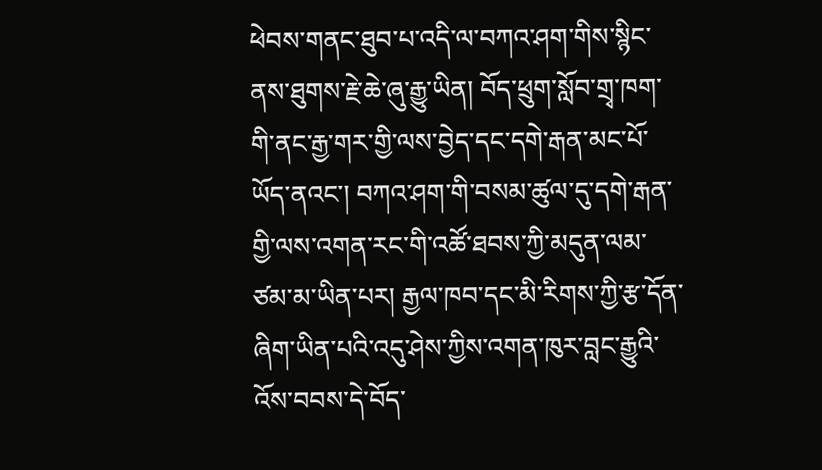ཕེབས་གནང་ཐུབ་པ་འདི་ལ་བཀའ་ཤག་གིས་སྙིང་ནས་ཐུགས་རྗེ་ཆེ་ཞུ་རྒྱུ་ཡིན། བོད་ཕྲུག་སློབ་གྲྭ་ཁག་གི་ནང་རྒྱ་གར་གྱི་ལས་བྱེད་དང་དགེ་རྒན་མང་པོ་ཡོད་ནའང་། བཀའ་ཤག་གི་བསམ་ཚུལ་དུ་དགེ་རྒན་གྱི་ལས་འགན་རང་གི་འཚོ་ཐབས་ཀྱི་མདུན་ལམ་ཙམ་མ་ཡིན་པར། རྒྱལ་ཁབ་དང་མི་རིགས་ཀྱི་རྩ་དོན་ཞིག་ཡིན་པའི་འདུ་ཤེས་ཀྱིས་འགན་ཁུར་བླང་རྒྱུའི་འོས་བབས་དེ་བོད་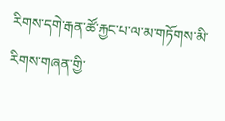རིགས་དགེ་རྒན་ཚོ་རྐྱང་པ་ལ་མ་གཏོགས་མི་རིགས་གཞན་གྱི་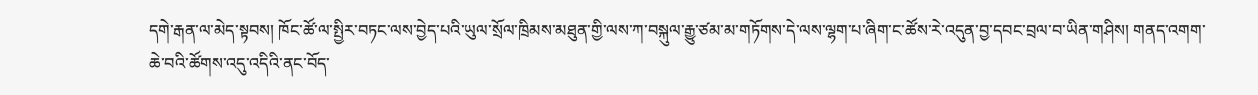དགེ་རྒན་ལ་མེད་སྟབས། ཁོང་ཚོ་ལ་སྤྱིར་བཏང་ལས་བྱེད་པའི་ཡུལ་སྲོལ་ཁྲིམས་མཐུན་གྱི་ལས་ཀ་བསྐུལ་རྒྱུ་ཙམ་མ་གཏོགས་དེ་ལས་ལྷག་པ་ཞིག་ང་ཚོས་རེ་འདུན་བྱ་དབང་བྲལ་བ་ཡིན་གཤིས། གནད་འགག་ཆེ་བའི་ཚོགས་འདུ་འདིའི་ནང་བོད་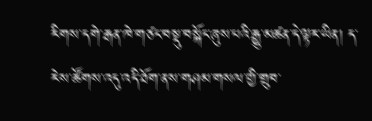རིགས་དགེ་རྒན་ཁེ་གཙང་བསྡུ་བསྐོང་ཞུས་པའི་རྒྱུ་མཚན་དེ་ལྟར་ཡིན། ད་རེས་ཚོགས་འདུ་འདི་ཐོག་ནས་གཤམ་གསལ་གྱི་གྲུབ་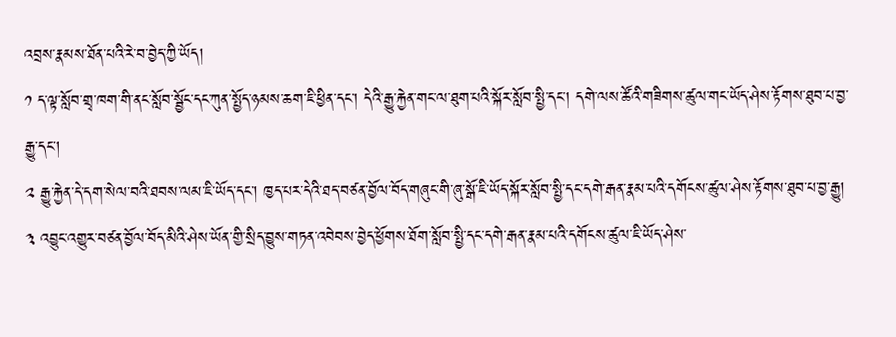འབྲས་རྣམས་ཐོན་པའི་རེ་བ་བྱེད་ཀྱི་ཡོད།
༡ ད་ལྟ་སློབ་གྲྭ་ཁག་གི་ནང་སློབ་སྦྱོང་དང་ཀུན་སྤྱོད་ཉམས་ཆག་ཇི་ཕྱིན་དང་། དེའི་རྒྱུ་རྐྱེན་གང་ལ་ཐུག་པའི་སྐོར་སློབ་སྤྱི་དང་། དགེ་ལས་ཚོའི་གཟིགས་ཚུལ་གང་ཡོད་ཤེས་རྟོགས་ཐུབ་པ་བྱ་རྒྱུ་དང་།
༢ རྒྱུ་རྐྱེན་དེ་དག་སེལ་བའི་ཐབས་ལམ་ཇི་ཡོད་དང་། ཁྱད་པར་དེའི་ཐད་བཙན་བྱོལ་བོད་གཞུང་གི་ཞུ་སྒོ་ཇི་ཡོད་སྐོར་སློབ་སྤྱི་དང་དགེ་རྒན་རྣམ་པའི་དགོངས་ཚུལ་ཤེས་རྟོགས་ཐུབ་པ་བྱ་རྒྱུ།
༣ འབྱུང་འགྱུར་བཙན་བྱོལ་བོད་མིའི་ཤེས་ཡོན་གྱི་སྲིད་བྱུས་གཏན་འབེབས་བྱེད་ཕྱོགས་ཐོག་སློབ་སྤྱི་དང་དགེ་རྒན་རྣམ་པའི་དགོངས་ཚུལ་ཇི་ཡོད་ཤེས་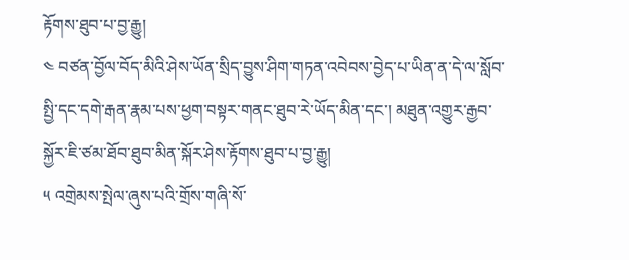རྟོགས་ཐུབ་པ་བྱ་རྒྱུ།
༤ བཙན་བྱོལ་བོད་མིའི་ཤེས་ཡོན་སྲིད་བྱུས་ཤིག་གཏན་འབེབས་བྱེད་པ་ཡིན་ན་དེ་ལ་སློབ་སྤྱི་དང་དགེ་རྒན་རྣམ་པས་ཕྱག་བསྟར་གནང་ཐུབ་རེ་ཡོད་མིན་དང་། མཐུན་འགྱུར་རྒྱབ་སྐྱོར་ཇི་ཙམ་ཐོབ་ཐུབ་མིན་སྐོར་ཤེས་རྟོགས་ཐུབ་པ་བྱ་རྒྱུ།
༥ འགྲེམས་སྤེལ་ཞུས་པའི་གྲོས་གཞི་སོ་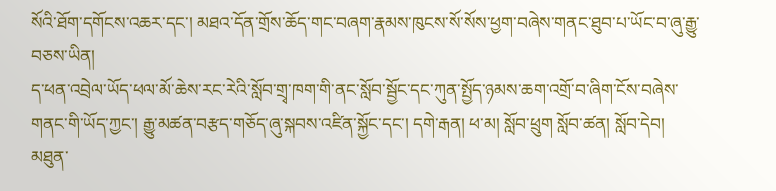སོའི་ཐོག་དགོངས་འཆར་དང་། མཐའ་དོན་གྲོས་ཆོད་གང་བཞག་རྣམས་ཁུངས་སོ་སོས་ཕྱག་བཞེས་གནང་ཐུབ་པ་ཡོང་བ་ཞུ་རྒྱུ་བཅས་ཡིན།
ད་ཕན་འབྲེལ་ཡོད་ཕལ་མོ་ཆེས་རང་རེའི་སློབ་གྲྭ་ཁག་གི་ནང་སློབ་སྦྱོང་དང་ཀུན་སྤྱོད་ཉམས་ཆག་འགྲོ་བ་ཞིག་ངོས་བཞེས་གནང་གི་ཡོད་ཀྱང་། རྒྱུ་མཚན་བརྩད་གཅོད་ཞུ་སྐབས་འཛིན་སྐྱོང་དང་། དགེ་རྒན། ཕ་མ། སློབ་ཕྲུག སློབ་ཚན། སློབ་དེབ། མཐུན་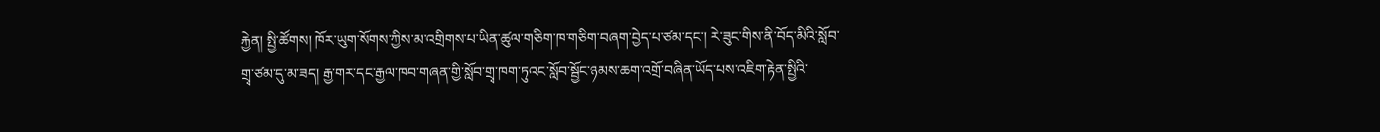རྐྱེན། སྤྱི་ཚོགས། ཁོར་ཡུག་སོགས་ཀྱིས་མ་འགྲིགས་པ་ཡིན་ཚུལ་གཅིག་ཁ་གཅིག་བཞག་བྱེད་པ་ཙམ་དང་། རེ་ཟུང་གིས་ནི་བོད་མིའི་སློབ་གྲྭ་ཙམ་དུ་མ་ཟད། རྒྱ་གར་དང་རྒྱལ་ཁབ་གཞན་གྱི་སློབ་གྲྭ་ཁག་ཏུའང་སློབ་སྦྱོང་ཉམས་ཆག་འགྲོ་བཞིན་ཡོད་པས་འཇིག་རྟེན་སྤྱིའི་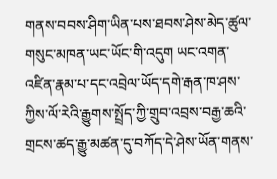གནས་བབས་ཤིག་ཡིན་པས་ཐབས་ཤེས་མེད་ཚུལ་གསུང་མཁན་ཡང་ཡོང་གི་འདུག ཡང་འགན་འཛིན་རྣམ་པ་དང་འབྲེལ་ཡོད་དགེ་རྒན་ཁ་ཤས་ཀྱིས་ལོ་རེའི་རྒྱུགས་སྤྲོད་ཀྱི་གྲུབ་འབྲས་བརྒྱ་ཆའི་གྲངས་ཚད་རྒྱུ་མཚན་དུ་བཀོད་དེ་ཤེས་ཡོན་གནས་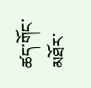ཚད་གོང་མཐོར་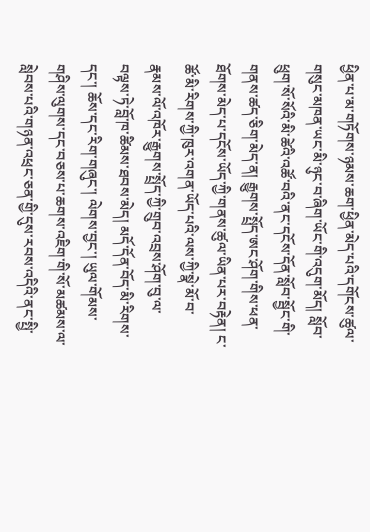ཕྱིན་པ་མ་གཏོགས་ཉམས་ཆག་ཕྱིན་མེད་པའི་དགོངས་ཚུལ་གསུང་མཁན་ཡང་མི་ཉུང་བ་ཞིག་ཡོང་གི་འདུག་མོད། སློབ་ཕྲུག་སོ་སོའི་མི་ཚེའི་འཚོ་བའི་ནང་དངོས་དོན་སློབ་སྦྱོང་གི་གནས་ཚད་ཅིག་མེད་ན། རྒྱུགས་སྤྲོད་ཨང་ཤོག་གིས་ཕན་ཐོགས་མེད་པ་དངོས་ཡོད་ཀྱི་གནས་ཚུལ་ཡིན་པར་བརྟེན། ང་ཚོ་མི་རིགས་ཀྱི་ཁུར་འགན་ཡོད་པའི་ལས་ཀྱི་སྣེ་མོ་བ་རྣམས་ལོ་འཁོར་རྒྱུགས་སྤྲོད་ཀྱི་གྲུབ་འབྲས་ཤོག་བུ་ལ་བལྟས་ཏེ་བློ་ཁ་ཚིམས་ཐབས་མེད། མདོ་དོན་བོད་མི་རིགས་དང་། ཆོས་དང་རིག་གཞུང་། ལེགས་བྱང་། ཡུལ་གོམས་གཤིས་ལུགས་དང་བཅས་པ་ཆགས་འཇིག་གི་སོ་མཚམས་ལ་སླེབས་པའི་གཉན་འཕྲང་ཅན་གྱི་དུས་རབས་འདིའི་ནང་སྤྱི་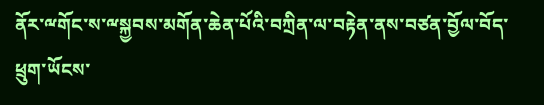ནོར་ྋགོང་ས་ྋསྐྱབས་མགོན་ཆེན་པོའི་བཀྲིན་ལ་བརྟེན་ནས་བཙན་བྱོལ་བོད་ཕྲུག་ཡོངས་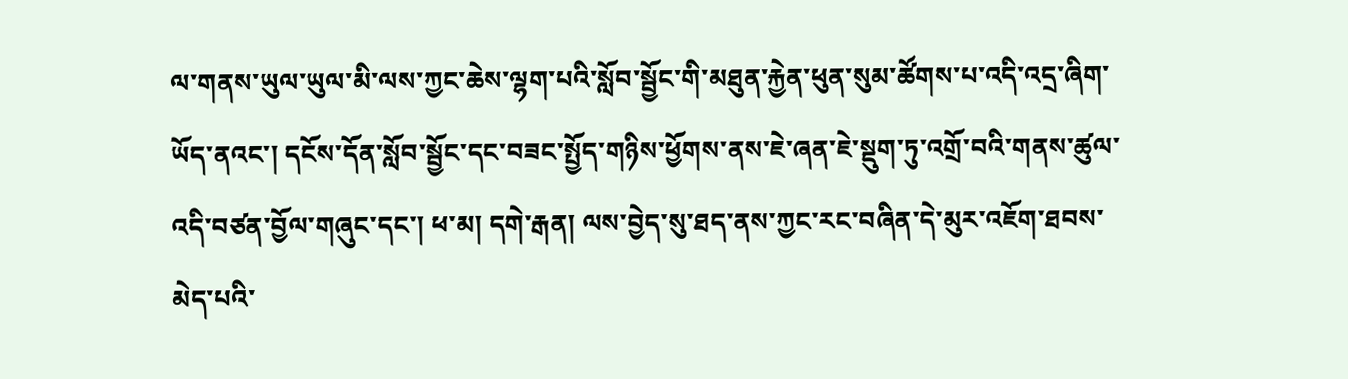ལ་གནས་ཡུལ་ཡུལ་མི་ལས་ཀྱང་ཆེས་ལྷག་པའི་སློབ་སྦྱོང་གི་མཐུན་རྐྱེན་ཕུན་སུམ་ཚོགས་པ་འདི་འདྲ་ཞིག་ཡོད་ནའང་། དངོས་དོན་སློབ་སྦྱོང་དང་བཟང་སྤྱོད་གཉིས་ཕྱོགས་ནས་ཇེ་ཞན་ཇེ་སྡུག་ཏུ་འགྲོ་བའི་གནས་ཚུལ་འདི་བཙན་བྱོལ་གཞུང་དང་། ཕ་མ། དགེ་རྒན། ལས་བྱེད་སུ་ཐད་ནས་ཀྱང་རང་བཞིན་དེ་མུར་འཇོག་ཐབས་མེད་པའི་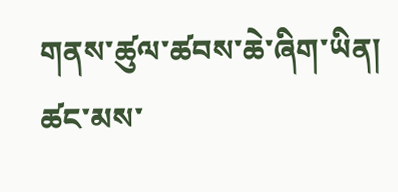གནས་ཚུལ་ཚབས་ཆེ་ཞིག་ཡིན། ཚང་མས་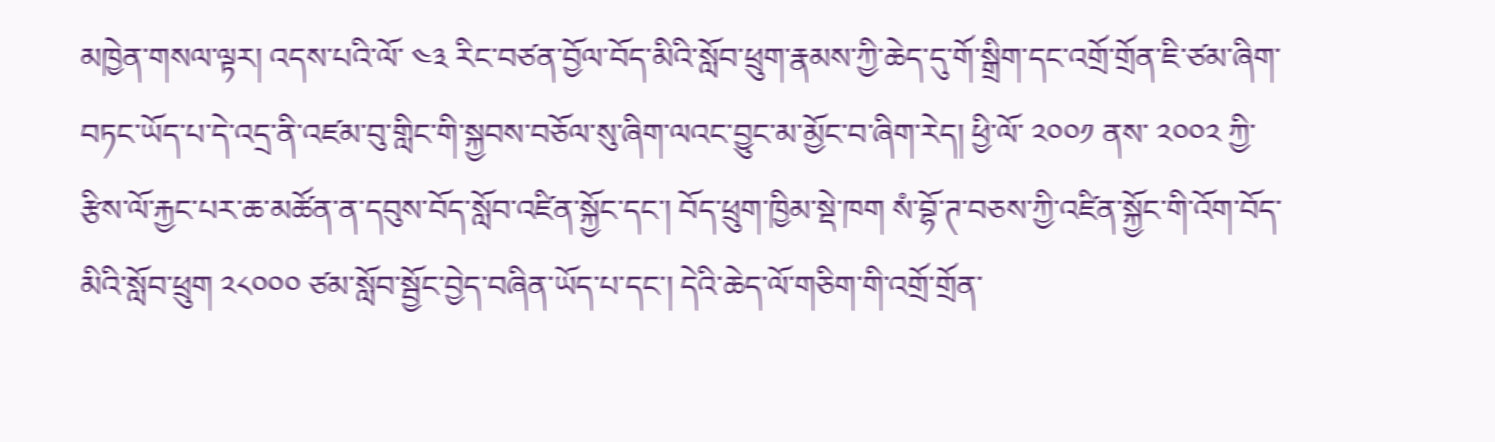མཁྱེན་གསལ་ལྟར། འདས་པའི་ལོ་ ༤༣ རིང་བཙན་བྱོལ་བོད་མིའི་སློབ་ཕྲུག་རྣམས་ཀྱི་ཆེད་དུ་གོ་སྒྲིག་དང་འགྲོ་གྲོན་ཇི་ཙམ་ཞིག་བཏང་ཡོད་པ་དེ་འདྲ་ནི་འཛམ་བུ་གླིང་གི་སྐྱབས་བཅོལ་སུ་ཞིག་ལའང་བྱུང་མ་མྱོང་བ་ཞིག་རེད། ཕྱི་ལོ་ ༢༠༠༡ ནས་ ༢༠༠༢ ཀྱི་རྩིས་ལོ་རྐྱང་པར་ཆ་མཚོན་ན་དབུས་བོད་སློབ་འཛིན་སྐྱོང་དང་། བོད་ཕྲུག་ཁྱིམ་སྡེ་ཁག སཾ་བྷོ་ཊ་བཅས་ཀྱི་འཛིན་སྐྱོང་གི་འོག་བོད་མིའི་སློབ་ཕྲུག ༢༨༠༠༠ ཙམ་སློབ་སྦྱོང་བྱེད་བཞིན་ཡོད་པ་དང་། དེའི་ཆེད་ལོ་གཅིག་གི་འགྲོ་གྲོན་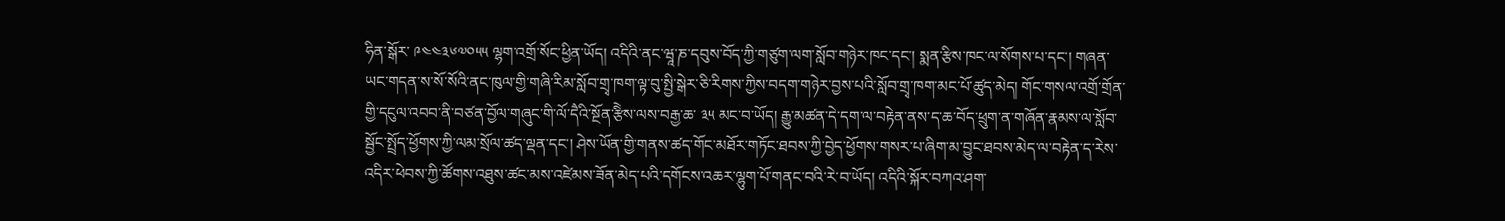ཧིན་སྒོར་ ༩༤༤༣༦༧༠༥༥ ལྷག་འགྲོ་སོང་ཕྱིན་ཡོད། འདིའི་ནང་ཝཱ་ཎ་དབུས་བོད་ཀྱི་གཙུག་ལག་སློབ་གཉེར་ཁང་དང་། སྨན་རྩིས་ཁང་ལ་སོགས་པ་དང་། གཞན་ཡང་གདན་ས་སོ་སོའི་ནང་ཁུལ་གྱི་གཞི་རིམ་སློབ་གྲྭ་ཁག་ལྟ་བུ་སྤྱི་སྒེར་ཅི་རིགས་ཀྱིས་བདག་གཉེར་བྱས་པའི་སློབ་གྲྭ་ཁག་མང་པོ་ཚུད་མེད། གོང་གསལ་འགྲོ་གྲོན་གྱི་དངུལ་འབབ་ནི་བཙན་བྱོལ་གཞུང་གི་ལོ་དཻའི་སྔོན་རྩིེས་ལས་བརྒྱ་ཆ་ ༣༥ མང་བ་ཡོད། རྒྱུ་མཚན་དེ་དག་ལ་བརྟེན་ནས་ད་ཆ་བོད་ཕྲུག་ན་གཞོན་རྣམས་ལ་སློབ་སྦྱོང་སྤྲོད་ཕྱོགས་ཀྱི་ལམ་སྲོལ་ཚད་ལྡན་དང་། ཤེས་ཡོན་གྱི་གནས་ཚད་གོང་མཐོར་གཏོང་ཐབས་ཀྱི་བྱེད་ཕྱོགས་གསར་པ་ཞིག་མ་བྱུང་ཐབས་མེད་ལ་བརྟེན་ད་རེས་འདིར་ཕེབས་ཀྱི་ཚོགས་འཐུས་ཚང་མས་འཛེམས་ཟོན་མེད་པའི་དགོངས་འཆར་ལྷུག་པོ་གནང་བའི་རེ་བ་ཡོད། འདིའི་སྐོར་བཀའ་ཤག་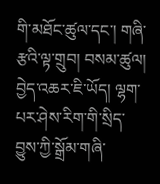གི་མཐོང་ཚུལ་དང་། གཞི་རྩའི་ལྟ་གྲུབ། བསམ་ཚུལ། བྱེད་འཆར་ཇི་ཡོད། ལྷག་པར་ཤེས་རིག་གི་སྲིད་བྱུས་ཀྱི་སྒྲོམ་གཞི་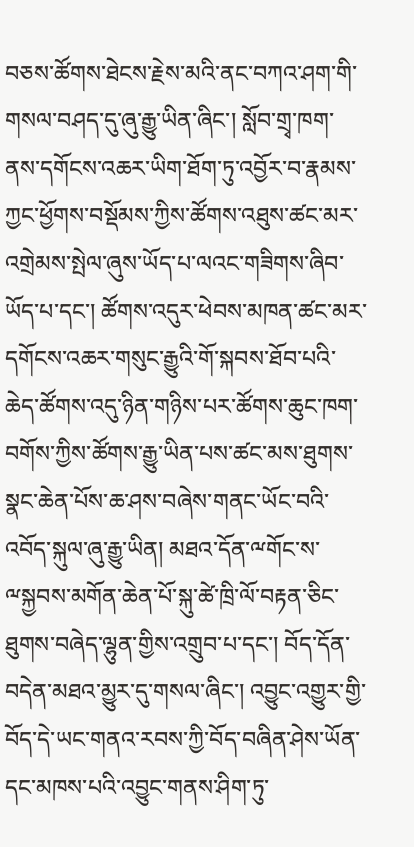བཅས་ཚོགས་ཐེངས་རྗེས་མའི་ནང་བཀའ་ཤག་གི་གསལ་བཤད་དུ་ཞུ་རྒྱུ་ཡིན་ཞིང་། སློབ་གྲྭ་ཁག་ནས་དགོངས་འཆར་ཡིག་ཐོག་ཏུ་འབྱོར་བ་རྣམས་ཀྱང་ཕྱོགས་བསྡོམས་ཀྱིས་ཚོགས་འཐུས་ཚང་མར་འགྲེམས་སྤེལ་ཞུས་ཡོད་པ་ལའང་གཟིགས་ཞིབ་ཡོད་པ་དང་། ཚོགས་འདུར་ཕེབས་མཁན་ཚང་མར་དགོངས་འཆར་གསུང་རྒྱུའི་གོ་སྐབས་ཐོབ་པའི་ཆེད་ཚོགས་འདུ་ཉིན་གཉིས་པར་ཚོགས་ཆུང་ཁག་བགོས་ཀྱིས་ཚོགས་རྒྱུ་ཡིན་པས་ཚང་མས་ཐུགས་སྣང་ཆེན་པོས་ཆ་ཤས་བཞེས་གནང་ཡོང་བའི་འབོད་སྐུལ་ཞུ་རྒྱུ་ཡིན། མཐའ་དོན་ྋགོང་ས་ྋསྐྱབས་མགོན་ཆེན་པོ་སྐུ་ཚེ་ཁྲི་ལོ་བརྟན་ཅིང་ཐུགས་བཞེད་ལྷུན་གྱིས་འགྲུབ་པ་དང་། བོད་དོན་བདེན་མཐའ་མྱུར་དུ་གསལ་ཞིང་། འབྱུང་འགྱུར་གྱི་བོད་དེ་ཡང་གནའ་རབས་ཀྱི་བོད་བཞིན་ཤེས་ཡོན་དང་མཁས་པའི་འབྱུང་གནས་ཤིག་ཏུ་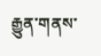རྒྱུན་གནས་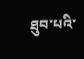ཐུབ་པའི་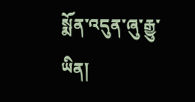སྨོན་འདུན་ཞུ་རྒྱུ་ཡིན།